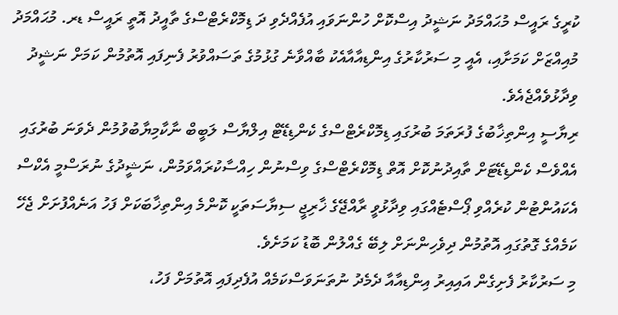ކުރީގެ ރައީސް މުޙައްމަދު ނަޝީދު އިސްކޮށް ހުންނަވައި އުފެއްދެވި ދަ ޑިމޮކްރެޓްސްގެ ތާއީދު އޮތީ ރައީސް ޑރ. މުޙައްމަދު މުއިއްޒަށް ކަމަށާއި، އެއީ މި ސަރުކާރުގެ އިންޑިއާއާއެކު ބާއްވާނެ ގުޅުމުގެ ތަސައްވުރު ފެނިފައި އޮތުމުން ކަމަށް ނަޝީދު ވިދާޅުވެއްޖެއެވެ.
ރިޔާސީ އިންތިޚާބުގެ ފުރަތަމަ ބުރުގައި ޑިމޮކްރެޓްސްގެ ކެންޑިޑޭޓް އިލްޔާސް ލަބީބް ނާކާމިޔާބުވުމުން ދެވަނަ ބުރުގައި އެއްވެސް ކެންޑިޑޭޓަށް ތާއިދުނުކޮށް އޮތް ޑިމޮކްރެޓްސްގެ ވިސްނުން ހިއްސާކުރައްވަމުން، ނަޝީދުގެ ނުރަސްމީ އެކްސް އެކައުންޓުން ކުރެއްވި ޕޯސްޓެއްގައި ވިދާޅުވީ ރާއްޖޭގެ ޚާރިޖީ ސިޔާސަތަކީ ކޮންމެ އިންތިޚާބަކަށް ފަހު އަނެއްފުށަށް ޖެހޭ ކަމެއްގެ ގޮތުގައި އޮތުމުން ދިވެހިންނަށް ލިބޭ ގެއްލުން ބޮޑު ކަމަށެވެ.
މި ސަރުކާރު ފެށިގެން އައިއިރު އިންޑިއާއާ ދެމެދު ނުތަނަވަސްކަމެއް އުފެދިފައި އޮތުމަށް ފަހު،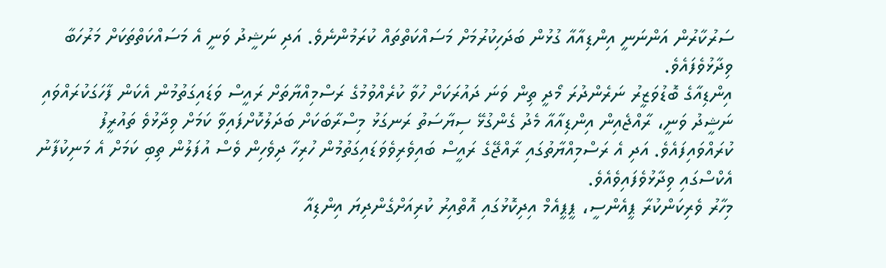ސަރުކާރުން އަންނަނީ އިންޑިއާއާ ގުޅުން ބަދަހިކުރުމަށް މަސައްކަތްތައް ކުރަމުންނެވެ. އަދި ނަޝީދު ވަނީ އެ މަސައްކަތްތަކަށް މަރުހަބާ ވިދާޅުވެފައެވެ.
އިންޑިއާގެ ބޮޑުވަޒީރު ނަރެންދުރަ މޯދީ ތިން ވަނަ ދައުރަކަށް ހުވާ ކުރެއްވުމުގެ ރަސްމިއްޔާތަށް ރައީސް ވަޑައިގަތުމުން އެކަން ފާހަގަކުރައްވައި ނަޝީދު ވަނީ، ރާއްޖެއިން އިންޑިއާއާ މެދު ގެންގުޅޭ ސިޔާސަތު ރަނގަޅު މިސްރާބަކަށް ބަދަލުކޮށްފައިވާ ކަމަށް ވިދާޅުވެ ތައުރީފު ކުރައްވައިފައެވެ. އަދި އެ ރަސްމިއްޔާތުގައި ރާއްޖޭގެ ރައީސް ބައިވެރިވެވަޑައިގަތުމުން ހުރިހާ ދިވެހިން ވެސް އުފަލުން ތިބި ކަމަށް އެ މަނިކުފާނު އެކްސްގައި ވިދާޅުވެފައިވެއެވެ.
މިހާރު ވެރިކަންކުރާ ޕީއެންސީ، ޕީޕީއެމް އިދިކޮޅުގައި އޮތްއިރު ކުރިއަށްގެންދިޔަ އިންޑިއާ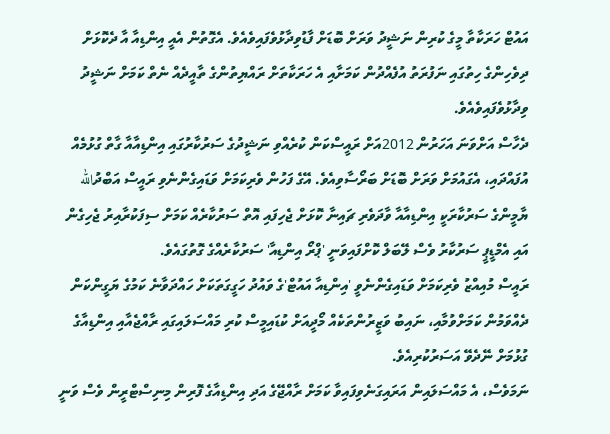އައުޓް ހަރަކާތާ މީގެ ކުރިން ނަޝީދު ވަރަށް ބޮޑަށް ފާޑުވިދާޅުވެފައިވެއެވެ. އެގޮތުން އެއީ އިންޑިއާ އާ ދެކޮޅަށް ދިވެހިންގެ ހިތުގައި ނަފުރަތު އުފެއްދުން ކަމަށާއި އެ ހަރަކާތަށް ރައްޔިތުންގެ ތާއީދެއް ނެތް ކަމަށް ނަޝީދު ވިދާޅުވެފައިވެއެވެ.
ދެހާސް އަށްވަނަ އަހަރުން 2012އަށް ރައީސްކަން ކުރެއްވި ނަޝީދުގެ ސަރުކާރުގައި އިންޑިއާއާ ގާތް ގުޅުމެއް އުފައްދައި، އެގައުމަށް ވަރަށް ބޮޑަށް ބަރޯސާވިއެވެ. އޭގެ ފަހުން ވެރިކަމަށް ވަޑައިގެންނެވި ރައީސް އަބްދުالله ޔާމީންގެ ސަރުކާރަކީ އިންޑިއާއާ ވާދަވެރި ޗައިނާ ކޮޅަށް ޖެހިފައި އޮތް ސަރުކާރެއް ކަމަށް ސިފަކުރާއިރު ޖެހިގެން އައި އެމްޑީޕީ ސަރުކާރު ވެސް ލޭބަލް ކޮށްފައިވަނީ 'ޕްރޯ އިންޑިއާ' ސަރުކާރެއްގެ ގޮތުގައެވެ.
ރައީސް މުއިއްޒު ވެރިކަމަށް ވަޑައިގެންނެވީ 'އިންޑިއާ އައުޓް'ގެ ވައުދު ހަގީގަތަކަށް ހައްދަވާނެ ކަމުގެ ޔަގީންކަން ދެއްވަމުން ކަމަށްވުމާއި، ނައިބު ވަޒީރުންތަކެއް މޯދީއަށް ކުޑައިމީސް ކުރި މައްސަލައިގައި ރާއްޖެއާއި އިންޑިއާގެ ގުޅުމަށް ނޭދެވޭ އަސަރުކުރިއެވެ.
ނަމަވެސް، އެ މައްސަލައިން އަރައިގަނެވިފައިވާ ކަމަށް ރާއްޖޭގެ އަދި އިންޑިއާގެ ފޮރިން މިނިސްޓްރީން ވެސް ވަނީ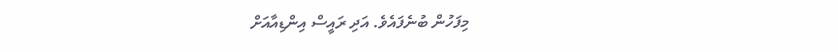މިފަހުން ބުނެފައެވެ. އަދި ރައީސް އިންޑިއާއަށް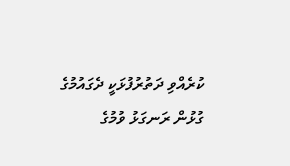ކުރެއްވި ދަތުރުފުޅަކީ ދެގައުމުގެ ގުޅުން ރަނގަޅު ވުމުގެ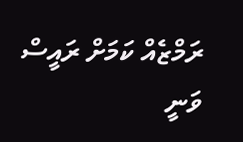ރަމްޒެއް ކަމަށް ރައީސް ވަނީ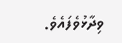ވިދާޅުވެފައެވެ.